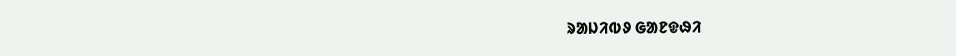ᱨᱟᱡᱤᱵᱽ ᱜᱟᱱᱫᱷᱤ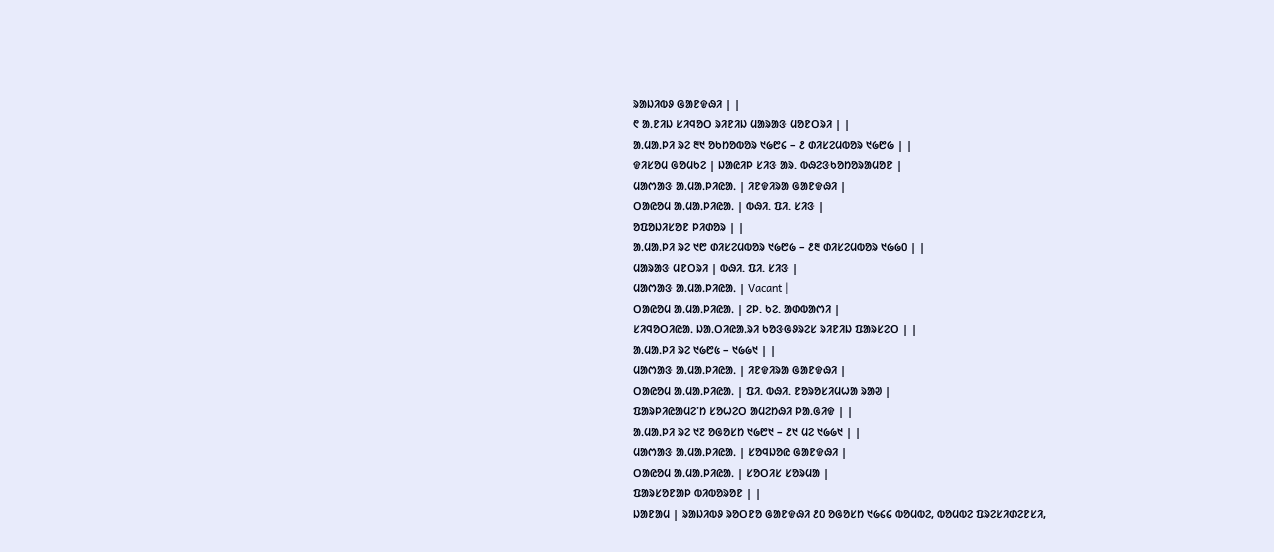ᱨᱟᱡᱤᱵᱽ ᱜᱟᱱᱫᱷᱤ | |
᱖ ᱟᱹᱱᱤᱡ ᱥᱤᱧᱚᱛ ᱨᱤᱱᱤᱡ ᱢᱟᱨᱟᱝ ᱢᱚᱱᱛᱨᱤ | |
ᱟᱹᱢᱟᱹᱞᱤ ᱨᱮ ᱓᱑ ᱚᱠᱴᱚᱵᱚᱨ ᱑᱙᱘᱔ – ᱒ ᱰᱤᱥᱮᱢᱵᱚᱨ ᱑᱙᱘᱙ | |
ᱫᱤᱥᱚᱢ ᱜᱚᱢᱠᱮ | ᱡᱟᱭᱤᱞ ᱥᱤᱝ ᱟᱨ. ᱵᱷᱮᱝᱠᱚᱴᱚᱨᱟᱢᱚᱱ |
ᱢᱟᱬᱟᱝ ᱟᱹᱢᱟᱹᱞᱤᱭᱟᱹ | ᱤᱱᱫᱤᱨᱟ ᱜᱟᱱᱫᱷᱤ |
ᱛᱟᱭᱚᱢ ᱟᱹᱢᱟᱹᱞᱤᱭᱟᱹ | ᱵᱷᱤ. ᱯᱤ. ᱥᱤᱝ |
ᱚᱯᱚᱡᱤᱥᱚᱱ ᱞᱤᱰᱚᱨ | |
ᱟᱹᱢᱟᱹᱞᱤ ᱨᱮ ᱑᱘ ᱰᱤᱥᱮᱢᱵᱚᱨ ᱑᱙᱘᱙ – ᱒᱓ ᱰᱤᱥᱮᱢᱵᱚᱨ ᱑᱙᱙᱐ | |
ᱢᱟᱨᱟᱝ ᱢᱱᱛᱨᱤ | ᱵᱷᱤ. ᱯᱤ. ᱥᱤᱝ |
ᱢᱟᱬᱟᱝ ᱟᱹᱢᱟᱹᱞᱤᱭᱟᱹ | Vacant |
ᱛᱟᱭᱚᱢ ᱟᱹᱢᱟᱹᱞᱤᱭᱟᱹ | ᱮᱞ. ᱠᱮ. ᱟᱰᱵᱟᱬᱤ |
ᱥᱤᱧᱚᱛᱤᱭᱟᱹ ᱡᱟᱹᱛᱤᱭᱟᱹᱨᱤ ᱠᱚᱝᱜᱽᱨᱮᱥ ᱨᱤᱱᱤᱡ ᱯᱟᱨᱥᱮᱛ | |
ᱟᱹᱢᱟᱹᱞᱤ ᱨᱮ ᱑᱙᱘᱕ – ᱑᱙᱙᱑ | |
ᱢᱟᱬᱟᱝ ᱟᱹᱢᱟᱹᱞᱤᱭᱟᱹ | ᱤᱱᱫᱤᱨᱟ ᱜᱟᱱᱫᱷᱤ |
ᱛᱟᱭᱚᱢ ᱟᱹᱢᱟᱹᱞᱤᱭᱟᱹ | ᱯᱤ. ᱵᱷᱤ. ᱱᱚᱨᱚᱥᱤᱢᱦᱟ ᱨᱟᱣ |
ᱯᱟᱨᱞᱤᱭᱟᱢᱮᱸᱴ ᱥᱚᱦᱮᱛ ᱟᱢᱮᱴᱷᱤ ᱞᱟᱹᱜᱤᱫ | |
ᱟᱹᱢᱟᱹᱞᱤ ᱨᱮ ᱑᱗ ᱚᱜᱚᱥᱴ ᱑᱙᱘᱑ – ᱒᱑ ᱢᱮ ᱑᱙᱙᱑ | |
ᱢᱟᱬᱟᱝ ᱟᱹᱢᱟᱹᱞᱤᱭᱟᱹ | ᱥᱚᱧᱡᱚᱭ ᱜᱟᱱᱫᱷᱤ |
ᱛᱟᱭᱚᱢ ᱟᱹᱢᱟᱹᱞᱤᱭᱟᱹ | ᱥᱚᱛᱤᱥ ᱥᱚᱨᱢᱟ |
ᱯᱟᱨᱥᱚᱱᱟᱞ ᱵᱤᱵᱚᱨᱚᱱ | |
ᱡᱟᱱᱟᱢ | ᱨᱟᱡᱤᱵᱽ ᱨᱚᱛᱱᱚ ᱜᱟᱱᱫᱷᱤ ᱒᱐ ᱚᱜᱚᱥᱴ ᱑᱙᱔᱔ ᱵᱚᱢᱵᱮ, ᱵᱚᱢᱵᱮ ᱯᱨᱮᱥᱤᱰᱮᱱᱥᱤ,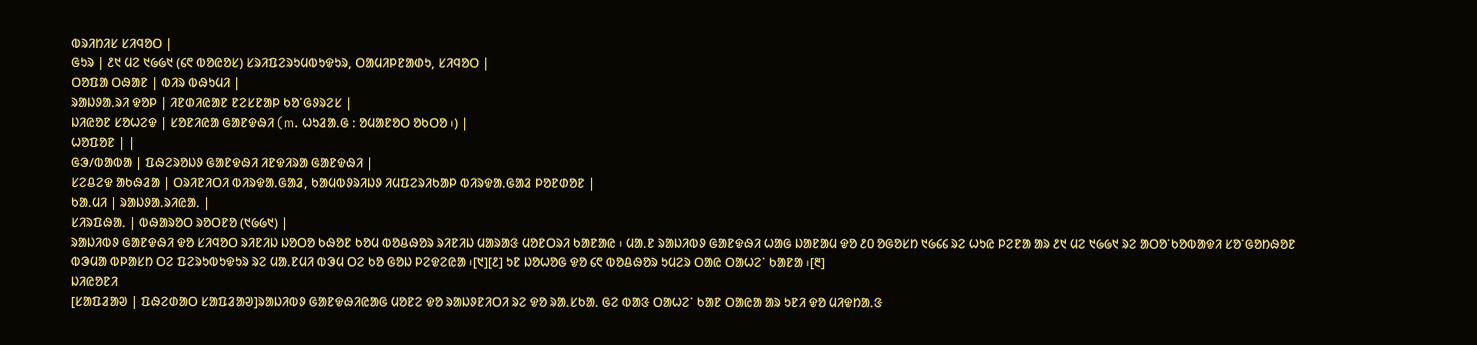ᱵᱨᱤᱴᱤᱥ ᱥᱤᱧᱚᱛ |
ᱜᱩᱨ | ᱒᱑ ᱢᱮ ᱑᱙᱙᱑ (᱔᱖ ᱵᱚᱭᱚᱥ) ᱥᱨᱤᱯᱮᱨᱩᱢᱵᱩᱫᱩᱨ, ᱛᱟᱢᱤᱞᱱᱟᱰᱩ, ᱥᱤᱧᱚᱛ |
ᱛᱚᱯᱟ ᱛᱷᱟᱱ | ᱵᱤᱨ ᱵᱷᱩᱢᱤ |
ᱨᱟᱡᱽᱟᱹᱨᱤ ᱫᱚᱞ | ᱤᱱᱰᱤᱭᱟᱱ ᱱᱮᱥᱱᱟᱞ ᱠᱚᱸᱜᱽᱨᱮᱥ |
ᱡᱤᱭᱚᱱ ᱥᱚᱦᱮᱫ | ᱥᱚᱱᱤᱭᱟ ᱜᱟᱱᱫᱷᱤ (m. ᱦᱩᱲᱟᱹᱜ : ᱚᱢᱟᱱᱚᱛ ᱚᱠᱛᱚ ᱾) |
ᱦᱚᱯᱚᱱ | |
ᱜᱳ/ᱵᱟᱵᱟ | ᱯᱷᱮᱨᱚᱡᱽ ᱜᱟᱱᱫᱷᱤ ᱤᱱᱫᱤᱨᱟ ᱜᱟᱱᱫᱷᱤ |
ᱥᱮᱪᱮᱫ ᱟᱠᱷᱲᱟ | ᱛᱨᱤᱱᱤᱛᱤ ᱵᱤᱨᱫᱟᱹᱜᱟᱲ, ᱠᱟᱢᱵᱽᱨᱤᱡᱽ ᱤᱢᱯᱮᱨᱤᱠᱟᱞ ᱵᱤᱨᱫᱟᱹᱜᱟᱲ ᱞᱚᱱᱰᱚᱱ |
ᱠᱟᱹᱢᱤ | ᱨᱟᱡᱽᱟᱹᱨᱤᱭᱟᱹ |
ᱥᱤᱨᱯᱷᱟᱹ | ᱵᱷᱟᱨᱚᱛ ᱨᱚᱛᱱᱚ (᱑᱙᱙᱑) |
ᱨᱟᱡᱤᱵᱽ ᱜᱟᱱᱫᱷᱤ ᱫᱚ ᱥᱤᱧᱚᱛ ᱨᱤᱱᱤᱡ ᱡᱚᱛᱚ ᱠᱷᱚᱱ ᱠᱚᱢ ᱵᱚᱪᱷᱚᱨ ᱨᱤᱱᱤᱡ ᱢᱟᱨᱟᱝ ᱢᱚᱱᱛᱨᱤ ᱠᱟᱱᱟᱭ ᱾ ᱢᱟᱹᱱ ᱨᱟᱡᱤᱵᱽ ᱜᱟᱱᱫᱷᱤ ᱦᱟᱜ ᱡᱟᱱᱟᱢ ᱫᱚ ᱒᱐ ᱚᱜᱚᱥᱴ ᱑᱙᱔᱔ ᱨᱮ ᱦᱩᱭ ᱞᱮᱱᱟ ᱟᱨ ᱒᱑ ᱢᱮ ᱑᱙᱙᱑ ᱨᱮ ᱟᱛᱚᱸᱠᱚᱵᱟᱫᱤ ᱥᱚᱸᱜᱚᱴᱷᱚᱱ ᱵᱳᱢᱟ ᱵᱞᱟᱥᱴ ᱛᱮ ᱯᱮᱨᱩᱵᱩᱫᱩᱨ ᱨᱮ ᱢᱟᱹᱱᱢᱤ ᱵᱳᱢ ᱛᱮ ᱠᱚ ᱜᱚᱡ ᱞᱮᱫᱮᱭᱟ ᱾[᱑][᱒] ᱩᱱ ᱡᱚᱦᱚᱜ ᱫᱚ ᱔᱖ ᱵᱚᱪᱷᱚᱨ ᱩᱢᱮᱨ ᱛᱟᱭ ᱛᱟᱦᱮᱸ ᱠᱟᱱᱟ ᱾[᱓]
ᱡᱤᱭᱚᱱᱤ
[ᱥᱟᱯᱲᱟᱣ | ᱯᱷᱮᱰᱟᱛ ᱥᱟᱯᱲᱟᱣ]ᱨᱟᱡᱤᱵᱽ ᱜᱟᱱᱫᱷᱤᱭᱟᱜ ᱢᱚᱱᱮ ᱫᱚ ᱨᱟᱡᱽᱱᱤᱛᱤ ᱨᱮ ᱫᱚ ᱨᱟᱹᱥᱠᱟᱹ ᱜᱮ ᱵᱟᱝ ᱛᱟᱦᱮᱸ ᱠᱟᱱ ᱛᱟᱭᱟ ᱟᱨ ᱩᱱᱤ ᱫᱚ ᱢᱤᱫᱴᱟᱹᱝ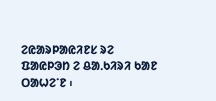ᱮᱭᱟᱨᱞᱟᱭᱤᱱᱥ ᱨᱮ ᱯᱟᱭᱞᱳᱴ ᱮ ᱪᱟᱹᱠᱤᱨᱤ ᱠᱟᱱ ᱛᱟᱦᱮᱸᱱ ᱾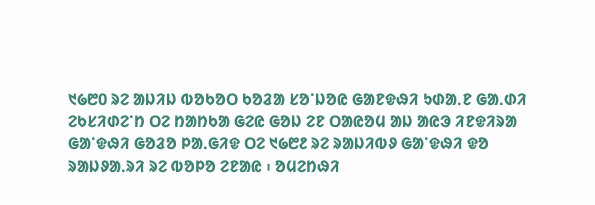᱑᱙᱘᱐ ᱨᱮ ᱟᱡᱤᱡ ᱵᱚᱠᱚᱛ ᱠᱚᱲᱟ ᱥᱚᱸᱡᱚᱭ ᱜᱟᱱᱫᱷᱤ ᱩᱰᱟᱹᱱ ᱜᱟᱹᱰᱤ ᱮᱠᱥᱤᱰᱮᱸᱴ ᱛᱮ ᱴᱟᱴᱠᱟ ᱜᱮᱭ ᱜᱚᱡ ᱮᱱ ᱛᱟᱭᱚᱢ ᱟᱡ ᱟᱭᱳ ᱤᱱᱫᱤᱨᱟ ᱜᱟᱸᱫᱷᱤ ᱜᱚᱲᱚ ᱞᱟᱹᱜᱤᱫ ᱛᱮ ᱑᱙᱘᱒ ᱨᱮ ᱨᱟᱡᱤᱵᱽ ᱜᱟᱸᱫᱷᱤ ᱫᱚ ᱨᱟᱡᱽᱟᱹᱨᱤ ᱨᱮ ᱵᱚᱞᱚ ᱮᱱᱟᱭ ᱾ ᱚᱢᱮᱴᱷᱤ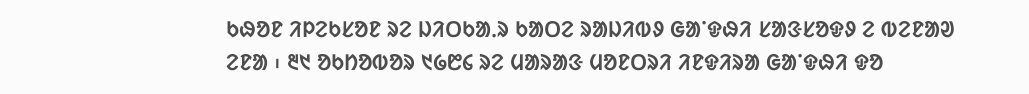ᱠᱷᱚᱱ ᱤᱞᱮᱠᱥᱚᱱ ᱨᱮ ᱡᱤᱛᱠᱟᱹᱨ ᱠᱟᱛᱮ ᱨᱟᱡᱤᱵᱽ ᱜᱟᱸᱫᱷᱤ ᱥᱟᱝᱥᱚᱫᱽ ᱮ ᱵᱮᱱᱟᱣ ᱮᱱᱟ ᱾ ᱓᱑ ᱚᱠᱴᱚᱵᱚᱨ ᱑᱙᱘᱔ ᱨᱮ ᱢᱟᱨᱟᱝ ᱢᱚᱱᱛᱨᱤ ᱤᱱᱫᱤᱨᱟ ᱜᱟᱸᱫᱷᱤ ᱫᱚ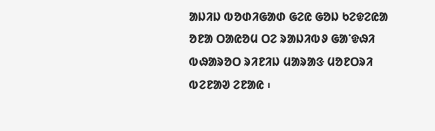ᱟᱡᱤᱡ ᱵᱚᱰᱤᱜᱟᱰ ᱜᱮᱭ ᱜᱚᱡ ᱠᱮᱫᱮᱭᱟ ᱚᱱᱟ ᱛᱟᱭᱚᱢ ᱛᱮ ᱨᱟᱡᱤᱵᱽ ᱜᱟᱸᱫᱷᱤ ᱵᱷᱟᱨᱚᱛ ᱨᱤᱱᱤᱡ ᱢᱟᱨᱟᱝ ᱢᱚᱱᱛᱨᱤ ᱵᱮᱱᱟᱣ ᱮᱱᱟᱭ ᱾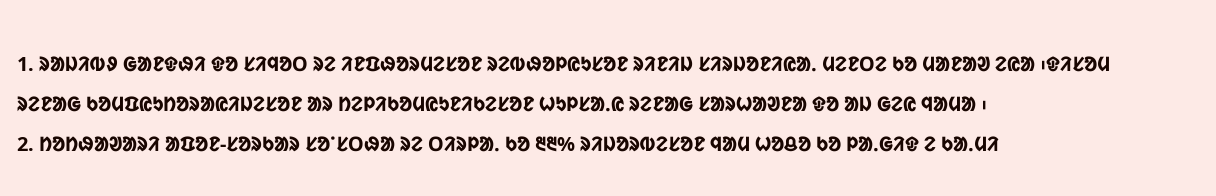1. ᱨᱟᱡᱤᱵᱽ ᱜᱟᱱᱫᱷᱤ ᱫᱚ ᱥᱤᱧᱚᱛ ᱨᱮ ᱤᱱᱯᱷᱚᱨᱢᱮᱥᱚᱱ ᱨᱮᱵᱷᱚᱞᱭᱩᱥᱚᱱ ᱨᱤᱱᱤᱡ ᱥᱤᱨᱡᱚᱱᱤᱭᱟᱹ ᱢᱮᱱᱛᱮ ᱠᱚ ᱢᱟᱱᱟᱣ ᱮᱭᱟ ᱾ᱫᱤᱥᱚᱢ ᱨᱮᱱᱟᱜ ᱠᱚᱢᱯᱭᱩᱴᱚᱨᱟᱭᱤᱡᱮᱥᱚᱱ ᱟᱨ ᱴᱮᱞᱤᱠᱚᱢᱭᱩᱱᱤᱠᱮᱥᱚᱱ ᱦᱩᱞᱥᱟᱹᱭ ᱨᱮᱱᱟᱜ ᱥᱟᱨᱦᱟᱣᱱᱟ ᱫᱚ ᱟᱡ ᱜᱮᱭ ᱧᱟᱢᱟ ᱾
2. ᱴᱚᱴᱷᱟᱣᱟᱨᱤ ᱟᱯᱚᱱ-ᱥᱚᱨᱠᱟᱨ ᱥᱚᱸᱥᱛᱷᱟ ᱨᱮ ᱛᱤᱨᱞᱟᱹ ᱠᱚ ᱓᱓% ᱨᱤᱡᱚᱨᱵᱮᱥᱚᱱ ᱧᱟᱢ ᱦᱚᱪᱚ ᱠᱚ ᱞᱟᱹᱜᱤᱫ ᱮ ᱠᱟᱹᱢᱤ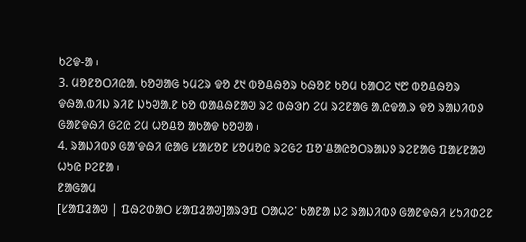ᱠᱮᱫ-ᱟ ᱾
3. ᱢᱚᱱᱚᱛᱤᱭᱟᱹ ᱠᱚᱣᱟᱜ ᱩᱢᱮᱨ ᱫᱚ ᱒᱑ ᱵᱚᱪᱷᱚᱨ ᱠᱷᱚᱱ ᱠᱚᱢ ᱠᱟᱛᱮ ᱑᱘ ᱵᱚᱪᱷᱚᱨ ᱫᱷᱟᱹᱵᱤᱡ ᱨᱤᱱ ᱡᱩᱣᱟᱹᱱ ᱠᱚ ᱵᱟᱪᱷᱱᱟᱣ ᱨᱮ ᱵᱷᱳᱴ ᱮᱢ ᱨᱮᱱᱟᱜ ᱟᱹᱭᱫᱟᱹᱨ ᱫᱚ ᱨᱟᱡᱤᱵᱽ ᱜᱟᱱᱫᱷᱤ ᱜᱮᱭ ᱮᱢ ᱦᱚᱪᱚ ᱟᱠᱟᱫ ᱠᱚᱣᱟ ᱾
4. ᱨᱟᱡᱤᱵᱽ ᱜᱟᱸᱫᱷᱤ ᱭᱟᱜ ᱥᱟᱥᱚᱱ ᱥᱚᱢᱚᱭ ᱨᱮᱜᱮ ᱯᱚᱸᱪᱟᱭᱚᱛᱨᱟᱡᱽ ᱨᱮᱱᱟᱜ ᱯᱟᱥᱱᱟᱣ ᱦᱩᱭ ᱞᱮᱱᱟ ᱾
ᱱᱟᱜᱟᱢ
[ᱥᱟᱯᱲᱟᱣ | ᱯᱷᱮᱰᱟᱛ ᱥᱟᱯᱲᱟᱣ]ᱟᱨᱳᱯ ᱛᱟᱦᱮᱸ ᱠᱟᱱᱟ ᱡᱮ ᱨᱟᱡᱤᱵᱽ ᱜᱟᱱᱫᱷᱤ ᱥᱩᱤᱰᱮᱱ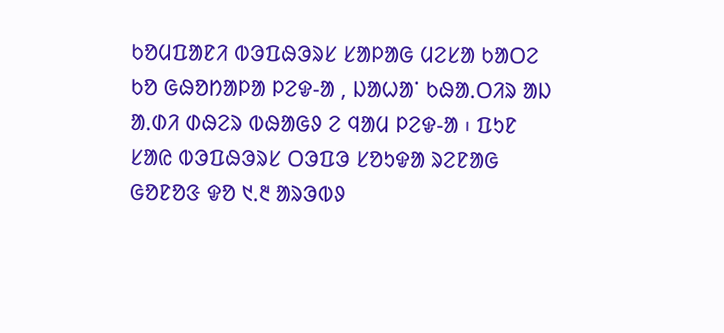ᱠᱚᱢᱯᱟᱱᱤ ᱵᱳᱯᱷᱳᱨᱥ ᱥᱟᱞᱟᱜ ᱢᱮᱥᱟ ᱠᱟᱛᱮ ᱠᱚ ᱜᱷᱚᱴᱟᱞᱟ ᱞᱮᱫ-ᱟ , ᱡᱟᱦᱟᱸ ᱠᱷᱟᱹᱛᱤᱨ ᱟᱡ ᱟᱹᱰᱤ ᱰᱷᱮᱨ ᱵᱷᱟᱜᱽ ᱮ ᱧᱟᱢ ᱞᱮᱫ-ᱟ ᱾ ᱯᱩᱱ ᱥᱟᱭ ᱵᱳᱯᱷᱳᱨᱥ ᱛᱳᱯᱳ ᱥᱚᱩᱫᱟ ᱨᱮᱱᱟᱜ ᱜᱚᱱᱚᱝ ᱫᱚ ᱑ᱹ᱓ ᱟᱨᱳᱵᱽ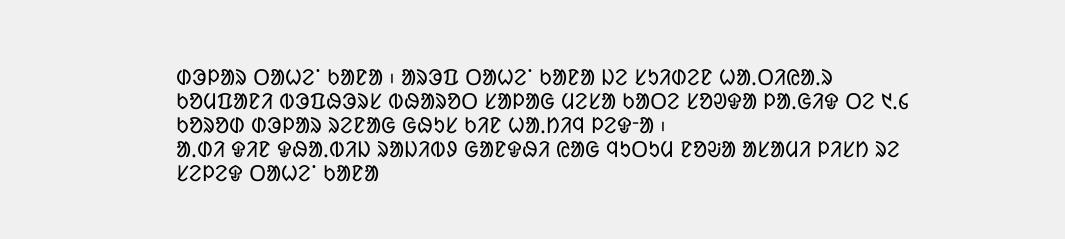ᱰᱳᱞᱟᱨ ᱛᱟᱦᱮᱸ ᱠᱟᱱᱟ ᱾ ᱟᱨᱳᱯ ᱛᱟᱦᱮᱸ ᱠᱟᱱᱟ ᱡᱮ ᱥᱩᱤᱰᱮᱱ ᱦᱟᱹᱛᱤᱭᱟᱹᱨ ᱠᱚᱢᱯᱟᱱᱤ ᱵᱳᱯᱷᱳᱨᱥ ᱵᱷᱟᱨᱚᱛ ᱥᱟᱞᱟᱜ ᱢᱮᱥᱟ ᱠᱟᱛᱮ ᱥᱚᱣᱫᱟ ᱞᱟᱹᱜᱤᱫ ᱛᱮ ᱑ᱹ᱔ ᱠᱚᱨᱚᱰ ᱰᱳᱞᱟᱨ ᱨᱮᱱᱟᱜ ᱜᱷᱩᱥ ᱠᱤᱱ ᱦᱟᱹᱴᱤᱧ ᱞᱮᱫᱼᱟ ᱾
ᱟᱹᱰᱤ ᱫᱤᱱ ᱫᱷᱟᱹᱵᱤᱡ ᱨᱟᱡᱤᱵᱽ ᱜᱟᱱᱫᱷᱤ ᱭᱟᱜ ᱧᱩᱛᱩᱢ ᱱᱚᱶᱟ ᱟᱥᱟᱢᱤ ᱞᱤᱥᱴ ᱨᱮ ᱥᱮᱞᱮᱫ ᱛᱟᱦᱮᱸ ᱠᱟᱱᱟ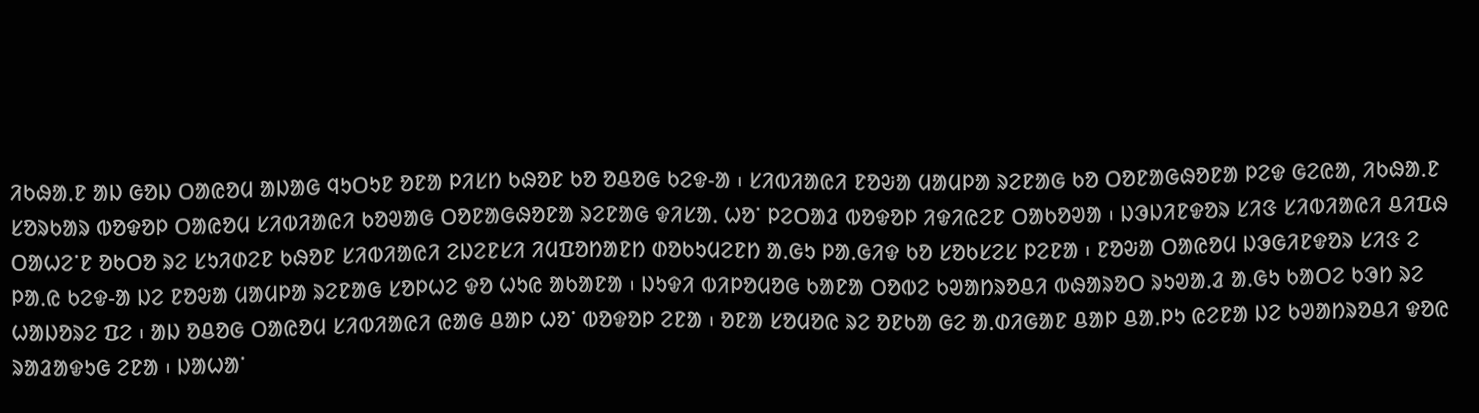ᱤᱠᱷᱟᱹᱱ ᱟᱡ ᱜᱚᱡ ᱛᱟᱭᱚᱢ ᱟᱡᱟᱜ ᱧᱩᱛᱩᱱ ᱚᱱᱟ ᱞᱤᱥᱴ ᱠᱷᱚᱱ ᱠᱚ ᱚᱪᱚᱜ ᱠᱮᱫ-ᱟ ᱾ ᱥᱤᱵᱤᱟᱭᱤ ᱱᱚᱶᱟ ᱢᱟᱢᱞᱟ ᱨᱮᱱᱟᱜ ᱠᱚ ᱛᱚᱱᱟᱜᱷᱚᱱᱟ ᱞᱮᱫ ᱜᱮᱭᱟ, ᱤᱠᱷᱟᱹᱱ ᱥᱚᱨᱠᱟᱨ ᱵᱚᱫᱚᱞ ᱛᱟᱭᱚᱢ ᱥᱤᱵᱤᱟᱭᱤ ᱠᱚᱣᱟᱜ ᱛᱚᱱᱟᱜᱷᱚᱱᱟ ᱨᱮᱱᱟᱜ ᱫᱤᱥᱟᱹ ᱦᱚᱸ ᱞᱮᱛᱟᱲ ᱵᱚᱫᱚᱞ ᱤᱫᱤᱭᱮᱱ ᱛᱟᱠᱚᱣᱟ ᱾ ᱡᱳᱡᱤᱱᱫᱚᱨ ᱥᱤᱝ ᱥᱤᱵᱤᱟᱭᱤ ᱪᱤᱯᱷ ᱛᱟᱦᱮᱸᱱ ᱚᱠᱛᱚ ᱨᱮ ᱥᱩᱤᱰᱮᱱ ᱠᱷᱚᱱ ᱥᱤᱵᱤᱟᱭᱤ ᱮᱡᱮᱱᱥᱤ ᱤᱢᱯᱚᱴᱟᱱᱴ ᱰᱚᱠᱩᱢᱮᱱᱴ ᱟᱹᱜᱩ ᱞᱟᱹᱜᱤᱫ ᱠᱚ ᱥᱚᱠᱥᱮᱥ ᱞᱮᱱᱟ ᱾ ᱱᱚᱶᱟ ᱛᱟᱭᱚᱢ ᱡᱳᱜᱤᱱᱫᱚᱨ ᱥᱤᱝ ᱮ ᱞᱟᱹᱭ ᱠᱮᱫ-ᱟ ᱡᱮ ᱱᱚᱶᱟ ᱢᱟᱢᱞᱟ ᱨᱮᱱᱟᱜ ᱥᱚᱞᱦᱮ ᱫᱚ ᱦᱩᱭ ᱟᱠᱟᱱᱟ ᱾ ᱡᱩᱫᱤ ᱵᱤᱞᱚᱢᱚᱜ ᱠᱟᱱᱟ ᱛᱚᱵᱮ ᱠᱣᱟᱴᱨᱚᱪᱤ ᱵᱷᱟᱨᱚᱛ ᱨᱩᱣᱟᱹᱲ ᱟᱹᱜᱩ ᱠᱟᱛᱮ ᱠᱳᱴ ᱨᱮ ᱦᱟᱡᱚᱨᱮ ᱯᱮ ᱾ ᱟᱡ ᱚᱪᱚᱜ ᱛᱟᱭᱚᱢ ᱥᱤᱵᱤᱟᱭᱤ ᱭᱟᱜ ᱪᱟᱞ ᱦᱚᱸ ᱵᱚᱫᱚᱞ ᱮᱱᱟ ᱾ ᱚᱱᱟ ᱥᱚᱢᱚᱭ ᱨᱮ ᱚᱱᱠᱟ ᱜᱮ ᱟᱹᱰᱤᱜᱟᱱ ᱪᱟᱞ ᱪᱟᱹᱞᱩ ᱭᱮᱱᱟ ᱡᱮ ᱠᱣᱟᱴᱨᱚᱪᱤ ᱫᱚᱭ ᱨᱟᱲᱟᱫᱩᱜ ᱮᱱᱟ ᱾ ᱡᱟᱦᱟᱸ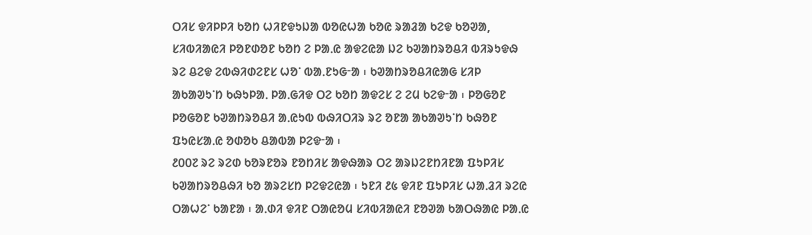ᱛᱤᱥ ᱫᱤᱞᱞᱤ ᱠᱚᱴ ᱦᱤᱱᱫᱩᱡᱟ ᱵᱚᱭᱦᱟ ᱠᱚᱭ ᱨᱟᱲᱟ ᱠᱮᱫ ᱠᱚᱣᱟ, ᱥᱤᱵᱤᱟᱭᱤ ᱞᱚᱱᱰᱚᱱ ᱠᱚᱴ ᱮ ᱞᱟᱹᱭ ᱟᱫᱮᱭᱟ ᱡᱮ ᱠᱣᱟᱴᱨᱚᱪᱤ ᱵᱤᱨᱩᱫᱷ ᱨᱮ ᱪᱮᱫ ᱮᱵᱷᱤᱰᱮᱱᱥ ᱦᱚᱸ ᱵᱟᱹᱱᱩᱜᱼᱟ ᱾ ᱠᱣᱟᱴᱨᱚᱪᱤᱭᱟᱜ ᱥᱤᱞ ᱟᱠᱟᱣᱩᱸᱴ ᱠᱷᱩᱞᱟᱹ ᱞᱟᱹᱜᱤᱫ ᱛᱮ ᱠᱚᱴ ᱟᱫᱮᱥ ᱮ ᱮᱢ ᱠᱮᱫᱼᱟ ᱾ ᱞᱚᱜᱚᱱ ᱞᱚᱜᱚᱱ ᱠᱣᱟᱴᱨᱚᱪᱤ ᱟᱹᱭᱩᱵ ᱵᱷᱤᱛᱤᱨ ᱨᱮ ᱚᱱᱟ ᱟᱠᱟᱣᱩᱸᱴ ᱠᱷᱚᱱ ᱯᱩᱭᱥᱟᱹᱭ ᱚᱰᱚᱠ ᱪᱟᱵᱟ ᱞᱮᱫᱼᱟ ᱾
᱒᱐᱐᱗ ᱨᱮ ᱨᱮᱰ ᱠᱚᱨᱱᱚᱨ ᱱᱚᱴᱤᱥ ᱟᱫᱷᱟᱨ ᱛᱮ ᱟᱨᱡᱮᱱᱴᱤᱱᱟ ᱯᱩᱞᱤᱥ ᱠᱣᱟᱴᱨᱚᱪᱷᱤ ᱠᱚ ᱟᱨᱮᱥᱴ ᱞᱮᱫᱮᱭᱟ ᱾ ᱩᱱᱤ ᱒᱕ ᱫᱤᱱ ᱯᱩᱞᱤᱥ ᱦᱟᱹᱲᱤ ᱨᱮᱭ ᱛᱟᱦᱮᱸ ᱠᱟᱱᱟ ᱾ ᱟᱹᱰᱤ ᱫᱤᱱ ᱛᱟᱭᱚᱢ ᱥᱤᱵᱤᱟᱭᱤ ᱱᱚᱣᱟ ᱠᱟᱛᱷᱟᱭ ᱞᱟᱹᱭ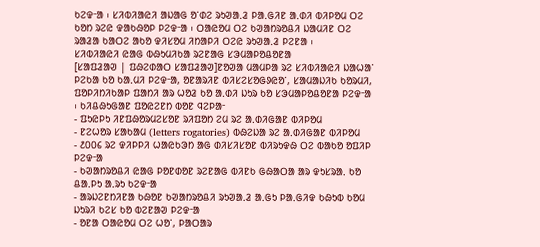ᱠᱮᱫᱼᱟ ᱾ ᱥᱤᱵᱤᱟᱭᱤ ᱟᱡᱟᱜ ᱚᱸᱰᱮ ᱨᱩᱣᱟᱹᱲ ᱞᱟᱹᱜᱤᱱ ᱟᱹᱰᱤ ᱵᱤᱞᱚᱢ ᱛᱮ ᱠᱚᱴ ᱨᱮᱭ ᱫᱟᱠᱷᱚᱞ ᱞᱮᱫᱼᱟ ᱾ ᱛᱟᱭᱚᱢ ᱛᱮ ᱠᱣᱟᱴᱨᱚᱪᱤ ᱡᱟᱢᱤᱱ ᱛᱮ ᱨᱟᱲᱟ ᱠᱟᱛᱮ ᱟᱠᱚ ᱫᱤᱥᱚᱢ ᱤᱴᱟᱞᱤ ᱛᱮᱭ ᱨᱩᱣᱟᱹᱲ ᱞᱮᱱᱟ ᱾
ᱥᱤᱵᱤᱟᱭᱤ ᱭᱟᱜ ᱵᱷᱩᱢᱤᱠᱟ ᱨᱮᱱᱟᱜ ᱥᱳᱢᱟᱞᱚᱪᱚᱱᱟ
[ᱥᱟᱯᱲᱟᱣ | ᱯᱷᱮᱰᱟᱛ ᱥᱟᱯᱲᱟᱣ]ᱱᱚᱣᱟ ᱢᱟᱢᱞᱟ ᱨᱮ ᱥᱤᱵᱤᱟᱭᱤ ᱡᱟᱦᱟᱸ ᱞᱮᱠᱟ ᱠᱚ ᱠᱟᱹᱢᱤ ᱞᱮᱫᱼᱟ, ᱚᱱᱟᱨᱤᱱ ᱵᱤᱥᱮᱥᱚᱜᱽᱭᱚᱸ, ᱥᱟᱢᱟᱡᱤᱠ ᱠᱚᱨᱢᱤ, ᱯᱚᱞᱤᱴᱤᱠᱟᱞ ᱯᱟᱴᱤ ᱟᱨ ᱦᱚᱲ ᱠᱚ ᱟᱹᱰᱤ ᱡᱩᱨ ᱠᱚ ᱥᱳᱢᱟᱞᱚᱪᱚᱱᱟ ᱞᱮᱫᱼᱟ ᱾ ᱠᱤᱪᱷᱩᱜᱟᱱ ᱯᱚᱭᱮᱱᱴ ᱵᱚᱱ ᱧᱮᱞᱟᱼ
- ᱯᱩᱭᱞᱩ ᱤᱱᱯᱷᱚᱨᱢᱮᱥᱚᱱ ᱨᱤᱯᱚᱴ ᱮᱢ ᱨᱮ ᱟᱹᱰᱤᱜᱟᱱ ᱵᱤᱞᱚᱢ
- ᱱᱮᱦᱚᱨ ᱥᱟᱠᱟᱢ (letters rogatories) ᱵᱷᱮᱡᱟ ᱨᱮ ᱟᱹᱰᱤᱜᱟᱱ ᱵᱤᱞᱚᱢ
- ᱒᱐᱐᱔ ᱨᱮ ᱫᱤᱞᱞᱤ ᱦᱟᱭᱠᱳᱴ ᱟᱜ ᱰᱤᱥᱤᱥᱚᱱ ᱵᱤᱨᱩᱫᱷ ᱛᱮ ᱵᱟᱠᱚ ᱚᱯᱤᱞ ᱞᱮᱫᱼᱟ
- ᱠᱣᱟᱴᱨᱚᱪᱤ ᱭᱟᱜ ᱞᱚᱱᱰᱚᱱ ᱨᱮᱱᱟᱜ ᱵᱤᱱᱠ ᱜᱷᱟᱛᱟ ᱟᱨ ᱫᱩᱥᱨᱟᱹ ᱠᱚ ᱪᱟᱹᱞᱩ ᱟᱹᱨᱩ ᱠᱮᱫᱼᱟ
- ᱟᱨᱡᱮᱱᱴᱤᱱᱟ ᱠᱷᱚᱱ ᱠᱣᱟᱴᱨᱚᱪᱤ ᱨᱩᱣᱟᱹᱲ ᱟᱹᱜᱩ ᱞᱟᱹᱜᱤᱫ ᱠᱷᱩᱵ ᱠᱚᱢ ᱡᱩᱨᱤ ᱠᱮᱥ ᱠᱚ ᱵᱮᱱᱟᱣ ᱞᱮᱫᱼᱟ
- ᱚᱱᱟ ᱛᱟᱭᱚᱢ ᱛᱮ ᱦᱚᱸ, ᱞᱟᱛᱟᱨ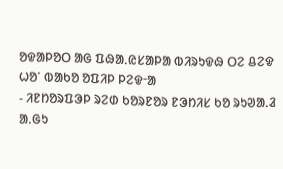ᱚᱫᱟᱞᱚᱛ ᱟᱜ ᱯᱷᱟᱹᱭᱥᱟᱞᱟ ᱵᱤᱨᱩᱫᱷ ᱛᱮ ᱪᱮᱫ ᱦᱚᱸ ᱵᱟᱠᱚ ᱚᱯᱤᱞ ᱞᱮᱫᱼᱟ
- ᱤᱱᱴᱚᱨᱯᱳᱞ ᱨᱮᱰ ᱠᱚᱨᱱᱚᱨ ᱱᱳᱴᱤᱥ ᱠᱚ ᱨᱩᱣᱟᱹᱲ ᱟᱹᱜᱩ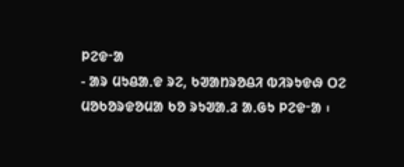ᱞᱮᱫᱼᱟ
- ᱟᱨ ᱢᱩᱪᱟᱹᱫ ᱨᱮ, ᱠᱣᱟᱴᱨᱚᱪᱤ ᱵᱤᱨᱩᱫᱷ ᱛᱮ ᱢᱚᱠᱚᱨᱫᱚᱢᱟ ᱠᱚ ᱨᱩᱣᱟᱹᱲ ᱟᱹᱜᱩ ᱞᱮᱫᱼᱟ ᱾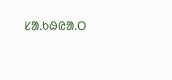ᱥᱟᱹᱠᱷᱭᱟᱹᱛ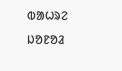ᱵᱟᱦᱨᱮ ᱡᱚᱱᱚᱲ